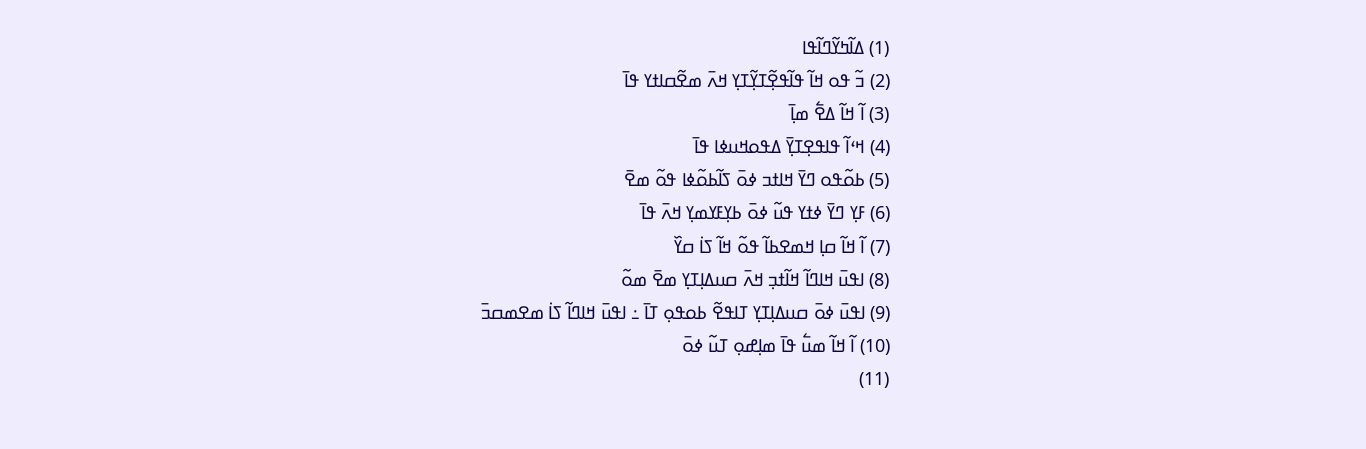(1) ߡߊ߬ߤߌ߬ߣߊ߬ߟߊ
(2) ߏ߬ ߟߋ ߞߊ߬ ߟߊ߬ߟߐ߲߬ߠߌ߲߬ߠߌ߲ ߞߍ߫ ߘߐ߬ߛߊߙߌ ߟߊ߫
(3) ߊ߬ ߞߊ߬ ߡߐ߱ ߘߊ߲߫
(4) ߞߵߊ߬ ߟߊߟߐ߲ߠߌ߲߫ ߡߟߋߞߎߦߊ ߟߊ߫
(5) ߕߋ߬ߟߋ ߣߌ߫ ߞߊߙߏ ߦߋ߫ ߖߊ߬ߕߋ߬ߦߊ ߟߋ߬ ߘߐ߫
(6) ߓߌ߲ ߣߌ߫ ߦߙߌ ߟߎ߬ ߦߋ߫ ߕߌ߲ߓߌߘߌ߲ ߞߍ߫ ߟߊ߫
(7) ߊ߬ ߞߊ߬ ߛߊ߲ ߞߘߐߕߊ߬ ߟߋ߬ ߞߊ߬ ߖߊ߭ ߛߌ߰
(8) ߊߟߎ߫ ߞߊߣߊ߬ ߞߊ߬ߙߏ߲ ߞߍ߫ ߛߎߡߊ߲ߠߌ߲ ߘߐ߫ ߘߋ߬
(9) ߊߟߎ߫ ߦߋ߫ ߛߎߡߊ߲ߠߌ߲ ߠߊߟߐ߬ ߕߋߟߋ߲ ߠߊ߫ ߸ ߊߟߎ߫ ߞߊߣߊ߬ ߖߊ߭ ߘߐߘߛߏ߫
(10) ߊ߬ ߞߊ߬ ߘߎ߱ ߟߊ߫ ߘߊ߲ߝߋ߲ ߠߎ߬ ߦߋ߫
(11)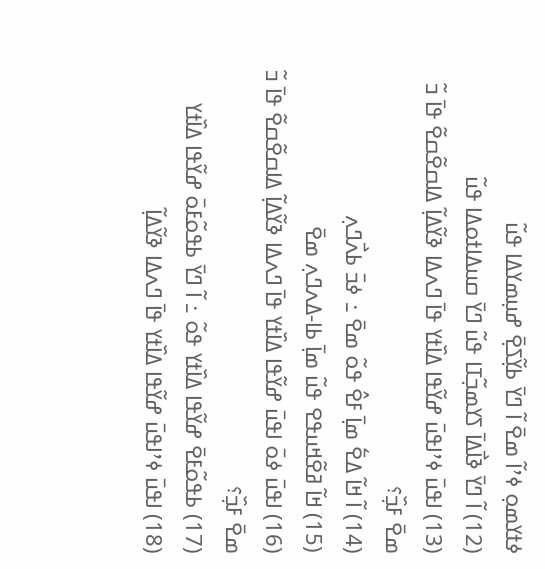ߦߙߌߘߋ߲ ߦߴߊ߬ ߘߐ߫ ߊ߬ ߣߌ߫ ߕߌ߲߬ߖߐ߲߫ ߝߎ߲ߘߌߡߊ ߟߎ߬
(12) ߊ߬ ߣߌ߫ ߢߊ߯ߡߊ߫ ߖߌߘߏ߲߬ߠߊ ߟߎ߬ ߣߌ߫ ߛߎߡߊߙߋߡߊ ߟߎ߬
(13) ߊߟߎ߫ ߦߴߊߟߎ߫ ߝߌ߬ߟߊ ߡߊ߰ߙߌ ߟߊ߫ ߣߍߡߊ ߢߌ߬ߡߊ߲߬ ߡߊߛߐ߬ߛߐ߬ ߟߊ߫ ߏ߬ ߘߐ߫ ߓߏ߲߰؟
(14) ߊ߬ ߞߊ߬ ߡߐ߱ ߘߊ߲߫ ߓߐ߮ ߟߋ߬ ߘߐ߫ ߸ ߦߏ߫ ߕߍ߯ߣߍ߲
(15) ߞߊ߬ ߥߐ߬ߞߎߟߐ ߟߎ߬ ߘߊ߲߫ ߕߊ-ߡߍߣߍ߲ ߘߐ߫
(16) ߊߟߎ߫ ߦߋ߫ ߊߟߎ߫ ߝߌ߬ߟߊ ߡߊ߰ߙߌ ߟߊ߫ ߣߍߡߊ ߢߌ߬ߡߊ߲߬ ߡߊߛߐ߬ߛߐ߬ ߟߊ߫ ߏ߬ ߘߐ߫ ߓߏ߲߰؟
(17) ߕߟߋ߬ߓߐ߫ ߝߌ߬ߟߊ ߡߊ߰ߙߌ ߟߋ߬ ߸ ߊ߬ ߣߌ߫ ߕߟߋ߬ߓߋ߫ ߝߌ߬ߟߊ ߡߊ߰ߙߌ
(18) ߊߟߎ߫ ߦߴߊߟߎ߫ ߝߌ߬ߟߊ ߡߊ߰ߙߌ ߟߊ߫ ߣߍߡߊ ߢߌ߬ߡߊ߲߬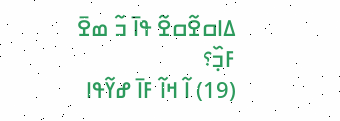ߡߊߛߐ߬ߛߐ߬ ߟߊ߫ ߏ߬ ߘߐ߫ ߓߏ߲߰؟
(19) ߊ߬ ߞߊ߬ ߓߊ߫ ߝߌ߬ߟߊ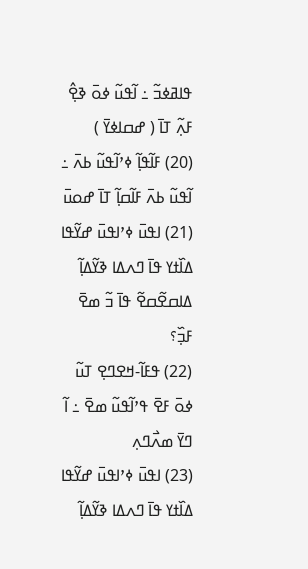ߟߊߥߦߏ߬ ߸ ߊ߬ߟߎ߬ ߦߋ߫ ߢߐ߲߮ ߓߍ߲߬ ߠߊ߫ ( ߝߛߊߦߌ߫ )
(20) ߓߊ߬ߟߊ߲߬ ߦߴߊ߬ߟߎ߬ ߕߍ߫ ߸ ߊ߬ߟߎ߬ ߕߍ߫ ߓߊ߬ߛߊ߲߬ ߠߊ߫ ߝߋߎ߫
(21) ߊߟߎ߫ ߦߴߊߟߎ߫ ߝߌ߬ߟߊ ߡߊ߰ߙߌ ߟߊ߫ ߣߍߡߊ ߢߌ߬ߡߊ߲߬ ߡߊߛߐ߬ߛߐ߬ ߟߊ߫ ߏ߬ ߘߐ߫ ߓߏ߲߰؟
(22) ߟߓߊ߬-ߞߐߣߐ߲ ߠߎ߬ ߦߋ߫ ߓߐ߫ ߟߴߊ߬ߟߎ߬ ߘߐ߫ ߸ ߊ߬ ߣߌ߫ ߘߍ߯ߣߍ߲
(23) ߊߟߎ߫ ߦߴߊߟߎ߫ ߝߌ߬ߟߊ ߡߊ߰ߙߌ ߟߊ߫ ߣߍߡߊ ߢߌ߬ߡߊ߲߬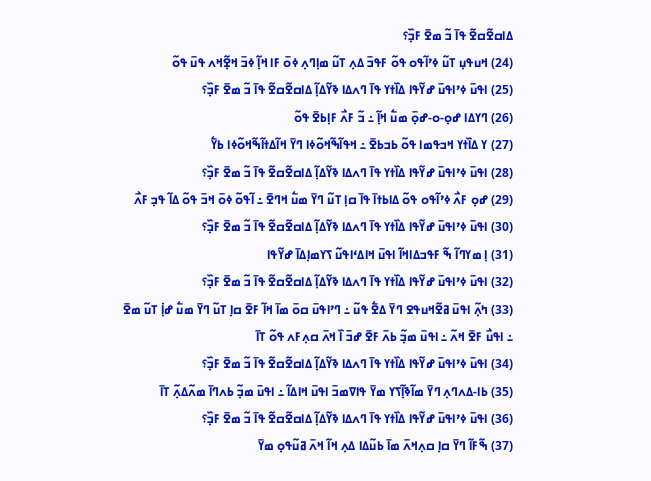ߡߊߛߐ߬ߛߐ߬ ߟߊ߫ ߏ߬ ߘߐ߫ ߓߏ߲߰؟
(24) ߞߎߟߎ߲ ߠߎ߬ ߦߴߊ߬ߟߋ ߟߋ߬ ߓߟߏ߫ ߡߍ߲ ߠߎ߬ ߘߊ߲ߣߍ߲ ߦߋ߫ ߓߊ ߞߊ߲߬ ߦߏ߫ ߞߐ߲߬ߞߍ ߟߎ߫ ߟߋ߬
(25) ߊߟߎ߫ ߦߴߊߟߎ߫ ߝߌ߬ߟߊ ߡߊ߰ߙߌ ߟߊ߫ ߣߍߡߊ ߢߌ߬ߡߊ߲߬ ߡߊߛߐ߬ߛߐ߬ ߟߊ߫ ߏ߬ ߘߐ߫ ߓߏ߲߰؟
(26) ߣߌߡߊ ߝߋ߲-ߋ-ߝߋ߲߫ ߘߎ߱ ߞߊ߲߬ ߸ ߏ߬ ߓߍ߯ ߓߊ߲ߕߐ߫ ߟߋ߬
(27) ߌ ߡߊ߰ߙߌ ߞߏߟߘߊ ߟߋ߬ ߕߏߕߐ߫ ߸ ߞߟߊ߬ߒ߬ߞߋ߬ߦߊ ߣߌ߫ ߞߊ߬ߡߙߊ߬ߒ߬ߞߋ߬ߦߊ ߕߌ߱
(28) ߊߟߎ߫ ߦߴߊߟߎ߫ ߝߌ߬ߟߊ ߡߊ߰ߙߌ ߟߊ߫ ߣߍߡߊ ߢߌ߬ߡߊ߲߬ ߡߊߛߐ߬ߛߐ߬ ߟߊ߫ ߏ߬ ߘߐ߫ ߓߏ߲߰؟
(29) ߝߋ߲ ߓߍ߯ ߦߴߊ߬ߟߋ ߟߋ߬ ߡߊߕߙߊ߫ ߟߊ߫ ߛߊ߲ ߠߎ߬ ߣߌ߫ ߘߎ߱ ߞߣߐ߫ ߸ ߊ߬ߟߋ߬ ߦߋ߫ ߞߏ߫ ߟߋ߬ ߡߊ߬ ߟߏ߲ ߓߍ߯
(30) ߊߟߎ߫ ߦߴߊߟߎ߫ ߝߌ߬ߟߊ ߡߊ߰ߙߌ ߟߊ߫ ߣߍߡߊ ߢߌ߬ߡߊ߲߬ ߡߊߛߐ߬ߛߐ߬ ߟߊ߫ ߏ߬ ߘߐ߫ ߓߏ߲߰؟
(31) ߊ߲ ߘߌߣߊ߬ ߒ߬ ߓߟߏߡߊߞߊ߬ ߊߟߎ߫ ߞߊߡߵߊߟߎ߬ ߖߌߘߊ߲ߡߊ߫ ߝߌ߬ߟߊ
(32) ߊߟߎ߫ ߦߴߊߟߎ߫ ߝߌ߬ߟߊ ߡߊ߰ߙߌ ߟߊ߫ ߣߍߡߊ ߢߌ߬ߡߊ߲߬ ߡߊߛߐ߬ߛߐ߬ ߟߊ߫ ߏ߬ ߘߐ߫ ߓߏ߲߰؟
(33) ߤߍ߲߬ ߊߟߎ߫ ߥߐ߬ߞߎߟߐ ߣߌ߫ ߡߐ߱ ߟߎ߬ ߸ ߣߴߊߟߎ߫ ߛߋ߫ ߘߊ߫ ߞߊ߬ ߓߐ߫ ߛߊ߲ ߠߎ߬ ߣߌ߫ ߘߎ߱ ߝߊ߲߭ ߠߎ߬ ߘߐ߫ ߸ ߊߟߎ߯ ߓߐ߫ ߞߍ߬ ߸ ߊߟߎ߫ ߘߏ߲߬ ߕߍ߫ ߓߐ߫ ߝߏ߫ ߊ߰ ߞߍ߫ ߛߍ߲ߓߍ ߟߋ߬ ߠߊ߫
(34) ߊߟߎ߫ ߦߴߊߟߎ߫ ߝߌ߬ߟߊ ߡߊ߰ߙߌ ߟߊ߫ ߣߍߡߊ ߢߌ߬ߡߊ߲߬ ߡߊߛߐ߬ߛߐ߬ ߟߊ߫ ߏ߬ ߘߐ߫ ߓߏ߲߰؟
(35) ߕߊ-ߡߍߣߍ߲ ߣߌ߫ ߘߊ߬ߢߊ߲߬ߖߌ ߘߌ߫ ߟߊߜߘߏ߫ ߊߟߎ߫ ߞߊߡߊ߬ ߸ ߊߟߎ߫ ߘߏ߲߬ ߕߍߣߊ߫ ߘߍ߬ߡߍ߲߬ ߠߊ߫
(36) ߊߟߎ߫ ߦߴߊߟߎ߫ ߝߌ߬ߟߊ ߡߊ߰ߙߌ ߟߊ߫ ߣߍߡߊ ߢߌ߬ߡߊ߲߬ ߡߊߛߐ߬ߛߐ߬ ߟߊ߫ ߏ߬ ߘߐ߫ ߓߏ߲߰؟
(37) ߒ߬ߓߊ߬ ߣߌ߫ ߛߊ߲ ߛߍ߲ߞߍ߫ ߘߊ߫ ߕߎ߬ߡߊ ߡߍ߲ ߞߊ߬ ߞߍ߫ ߥߎ߬ߟߋ߲ ߘߌ߫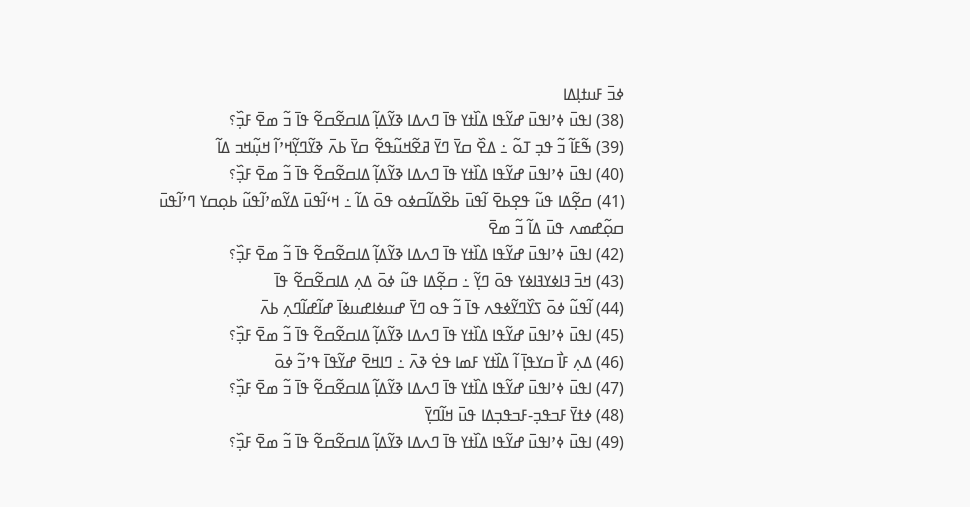ߦߏ߫ ߓߎߙߊ߲ߡߊ
(38) ߊߟߎ߫ ߦߴߊߟߎ߫ ߝߌ߬ߟߊ ߡߊ߰ߙߌ ߟߊ߫ ߣߍߡߊ ߢߌ߬ߡߊ߲߬ ߡߊߛߐ߬ߛߐ߬ ߟߊ߫ ߏ߬ ߘߐ߫ ߓߏ߲߰؟
(39) ߒ߬ߓߊ߬ ߏ߬ ߟߏ߲ ߠߋ߬ ߸ ߡߐ߰ ߛߌ߫ ߣߌ߫ ߥߐ߬ߞߎ߬ߟߐ߬ ߛߌ߫ ߕߍ߫ ߢߌ߬ߣߌ߲߬ߞߴߊ߬ ߞߎ߲߬ߞߏ ߡߊ߬
(40) ߊߟߎ߫ ߦߴߊߟߎ߫ ߝߌ߬ߟߊ ߡߊ߰ߙߌ ߟߊ߫ ߣߍߡߊ ߢߌ߬ߡߊ߲߬ ߡߊߛߐ߬ߛߐ߬ ߟߊ߫ ߏ߬ ߘߐ߫ ߓߏ߲߰؟
(41) ߛߐ߲߬ߡߊ ߟߎ߬ ߟߐ߲ߕߐ߫ ߊ߬ߟߎ߫ ߕߐ߰ߡߊ߬ߛߦߋ ߟߋ߫ ߡߊ߬ ߸ ߞߵߊ߬ߟߎ߫ ߡߌ߬ߘߴߊ߬ߟߎ߬ ߕߋ߲ߛߌ ߣߴߊ߬ߟߎ߫ ߛߋ߲߬ߝߘߍ ߟߎ߫ ߡߊ߬ ߏ߬ ߘߐ߫
(42) ߊߟߎ߫ ߦߴߊߟߎ߫ ߝߌ߬ߟߊ ߡߊ߰ߙߌ ߟߊ߫ ߣߍߡߊ ߢߌ߬ߡߊ߲߬ ߡߊߛߐ߬ߛߐ߬ ߟߊ߫ ߏ߬ ߘߐ߫ ߓߏ߲߰؟
(43) ߞߏ߫ ߔߊߦߌߔߊߦߌ ߟߋ߫ ߣߌ߲߬ ߸ ߛߐ߲߬ߡߊ ߟߎ߬ ߦߋ߫ ߡߍ߲ ߡߊߛߐ߬ߛߐ߬ ߟߊ߫
(44) ߊ߬ߟߎ߬ ߦߋ߫ ߖߌ߰ߣߌ߬ߦߟߍ ߟߊ߫ ߏ߬ ߟߋ ߣߌ߫ ߝߎߦߊߝߎߦߊ߫ ߝߊ߬ߝߊ߬ߣߍ߲ ߕߍ߫
(45) ߊߟߎ߫ ߦߴߊߟߎ߫ ߝߌ߬ߟߊ ߡߊ߰ߙߌ ߟߊ߫ ߣߍߡߊ ߢߌ߬ߡߊ߲߬ ߡߊߛߐ߬ߛߐ߬ ߟߊ߫ ߏ߬ ߘߐ߫ ߓߏ߲߰؟
(46) ߡߍ߲ ߓߊ߯ ߛߌߟߊ߲߫ ߊ߬ ߡߊ߰ߙߌ ߓߘߊ ߟߐ߭ ߢߍ߫ ߸ ߣߊߞߐ߫ ߝߌ߬ߟߊ߫ ߟߴߏ߬ ߦߋ߫
(47) ߊߟߎ߫ ߦߴߊߟߎ߫ ߝߌ߬ߟߊ ߡߊ߰ߙߌ ߟߊ߫ ߣߍߡߊ ߢߌ߬ߡߊ߲߬ ߡߊߛߐ߬ߛߐ߬ ߟߊ߫ ߏ߬ ߘߐ߫ ߓߏ߲߰؟
(48) ߦߙߌ߫ ߓߏߟߏ߲-ߓߏߟߏ߲ߡߊ ߟߎ߫ ߞߊ߬ߣߌ߲߫
(49) ߊߟߎ߫ ߦߴߊߟߎ߫ ߝߌ߬ߟߊ ߡߊ߰ߙߌ ߟߊ߫ ߣߍߡߊ ߢߌ߬ߡߊ߲߬ ߡߊߛߐ߬ߛߐ߬ ߟߊ߫ ߏ߬ ߘߐ߫ ߓߏ߲߰؟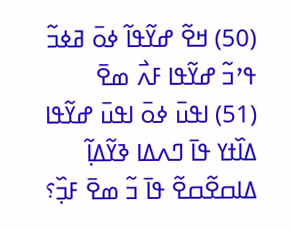(50) ߞߐ߬ ߝߌ߬ߟߊ߬ ߦߋ߫ ߥߦߏ߬ ߟߴߏ߬ ߝߌ߬ߟߊ ߓߍ߯ ߘߐ߫
(51) ߊߟߎ߫ ߦߋ߫ ߊߟߎ߫ ߝߌ߬ߟߊ ߡߊ߰ߙߌ ߟߊ߫ ߣߍߡߊ ߢߌ߬ߡߊ߲߬ ߡߊߛߐ߬ߛߐ߬ ߟߊ߫ ߏ߬ ߘߐ߫ ߓߏ߲߰؟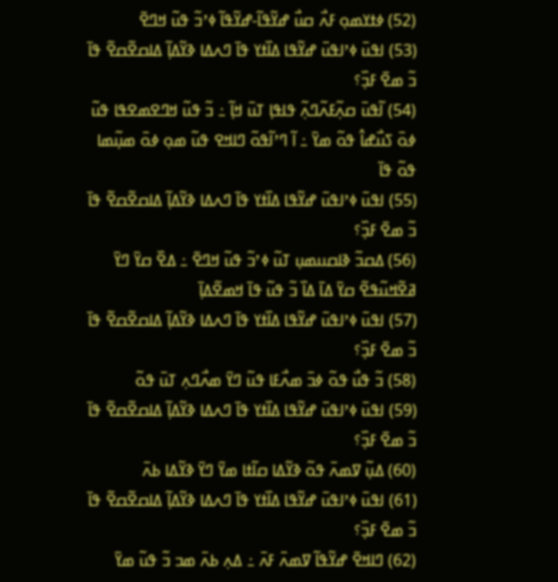(52) ߦߙߌߘߋ߲ ߓߍ߯ ߛߎ߯ ߝߌ߬ߟߊ߬-ߝߌ߬ߟߊ߬ ߦߴߏ߬ ߟߎ߬ ߞߣߐ߫
(53) ߊߟߎ߫ ߦߴߊߟߎ߫ ߝߌ߬ߟߊ ߡߊ߰ߙߌ ߟߊ߫ ߣߍߡߊ ߢߌ߬ߡߊ߲߬ ߡߊߛߐ߬ߛߐ߬ ߟߊ߫ ߏ߬ ߘߐ߫ ߓߏ߲߰؟
(54) ߊ߬ߟߎ߫ ߛߍ߲߬ߓߍ߬ߣߍ߲߬ ߟߊߟߊ߲ ߠߎ߫ ߞߊ߲߬ ߸ ߏ߬ ߟߎ߬ ߞߣߐߘߐߟߊ ߟߎ߬ ߦߋ߫ ߖߎ߯ߝߊ߮ ߟߋ߬ ߘߌ߫ ߸ ߊ߬ ߣߴߊ߬ߟߋ߬ ߣߊߞߐ ߟߎ߬ ߘߋ߲ ߦߋ߫ ߘߎ߲߬ߘߊ ߟߋ߬ ߟߊ߫
(55) ߊߟߎ߫ ߦߴߊߟߎ߫ ߝߌ߬ߟߊ ߡߊ߰ߙߌ ߟߊ߫ ߣߍߡߊ ߢߌ߬ߡߊ߲߬ ߡߊߛߐ߬ߛߐ߬ ߟߊ߫ ߏ߬ ߘߐ߫ ߓߏ߲߰؟
(56) ߡߛߏ߬ ߢߊߛߎߘߎ߲ ߠߎ߬ ߦߴߏ߬ ߟߎ߬ ߞߣߐ߫ ߸ ߡߐ߰ ߛߌ߫ ߣߌ߫ ߥߐ߬ߞߎ߬ߟߐ߬ ߛߌ߫ ߡߊ߫ ߡߊ߰ ߏ߬ ߟߎ߬ ߟߊ߫ ߞߘߐ߬ߡߊ߲߫
(57) ߊߟߎ߫ ߦߴߊߟߎ߫ ߝߌ߬ߟߊ ߡߊ߰ߙߌ ߟߊ߫ ߣߍߡߊ ߢߌ߬ߡߊ߲߬ ߡߊߛߐ߬ߛߐ߬ ߟߊ߫ ߏ߬ ߘߐ߫ ߓߏ߲߰؟
(58) ߏ߬ ߟߎ߯ ߟߋ߬ ߦߏ߫ ߘߍ߯ߓߊ ߟߎ߬ ߣߌ߫ ߘߍ߯ߣߍ߲ ߠߎ߫ ߟߋ߬
(59) ߊߟߎ߫ ߦߴߊߟߎ߫ ߝߌ߬ߟߊ ߡߊ߰ߙߌ ߟߊ߫ ߣߍߡߊ ߢߌ߬ߡߊ߲߬ ߡߊߛߐ߬ߛߐ߬ ߟߊ߫ ߏ߬ ߘߐ߫ ߓߏ߲߰؟
(60) ߡߎ߲߬ ߜߘߍ߫ ߟߋ߬ ߢߌ߬ߡߊ ߛߊ߬ߙߊ ߘߌ߫ ߣߌ߫ ߢߌ߬ߡߊ ߕߍ߫
(61) ߊߟߎ߫ ߦߴߊߟߎ߫ ߝߌ߬ߟߊ ߡߊ߰ߙߌ ߟߊ߫ ߣߍߡߊ ߢߌ߬ߡߊ߲߬ ߡߊߛߐ߬ߛߐ߬ ߟߊ߫ ߏ߬ ߘߐ߫ ߓߏ߲߰؟
(62) ߣߊߞߐ߫ ߝߌ߬ߟߊ߬ ߜߘߍ߫ ߓߍ߫ ߸ ߡߍ߲ ߕߍ߫ ߘߏ ߏ߬ ߟߎ߬ ߘߌ߫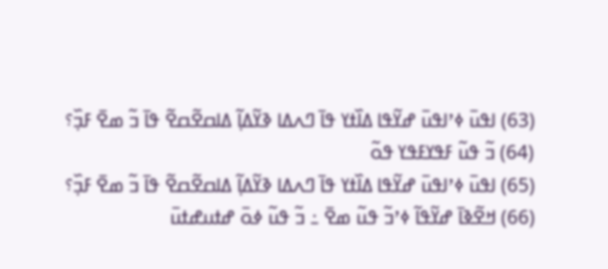(63) ߊߟߎ߫ ߦߴߊߟߎ߫ ߝߌ߬ߟߊ ߡߊ߰ߙߌ ߟߊ߫ ߣߍߡߊ ߢߌ߬ߡߊ߲߬ ߡߊߛߐ߬ߛߐ߬ ߟߊ߫ ߏ߬ ߘߐ߫ ߓߏ߲߰؟
(64) ߏ߬ ߟߎ߬ ߓߟߌߓߟߌ ߟߋ߬
(65) ߊߟߎ߫ ߦߴߊߟߎ߫ ߝߌ߬ߟߊ ߡߊ߰ߙߌ ߟߊ߫ ߣߍߡߊ ߢߌ߬ߡߊ߲߬ ߡߊߛߐ߬ߛߐ߬ ߟߊ߫ ߏ߬ ߘߐ߫ ߓߏ߲߰؟
(66) ߞߐ߬ߢߊ߫ ߝߌ߬ߟߊ߬ ߦߴߏ߬ ߟߎ߬ ߘߐ߫ ߸ ߏ߬ ߟߎ߬ ߦߋ߫ ߝߙߎߝߙߎ߫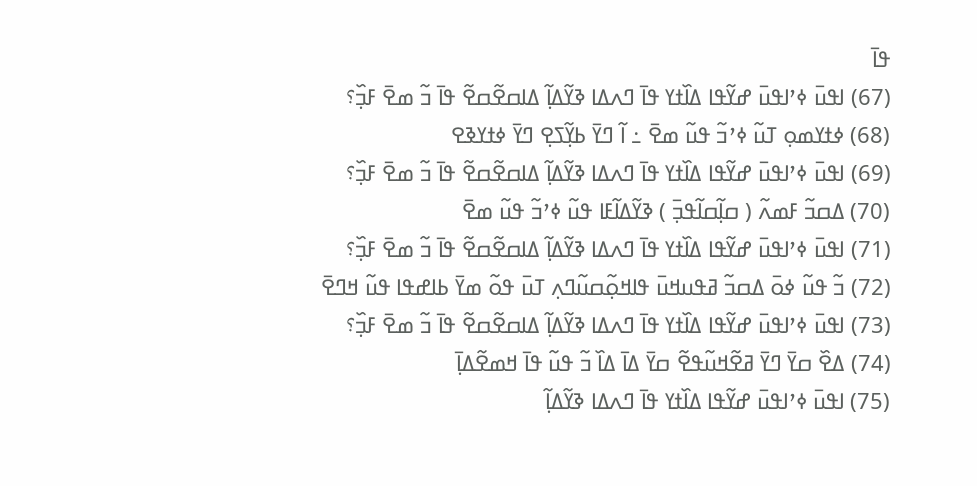ߟߊ߫
(67) ߊߟߎ߫ ߦߴߊߟߎ߫ ߝߌ߬ߟߊ ߡߊ߰ߙߌ ߟߊ߫ ߣߍߡߊ ߢߌ߬ߡߊ߲߬ ߡߊߛߐ߬ߛߐ߬ ߟߊ߫ ߏ߬ ߘߐ߫ ߓߏ߲߰؟
(68) ߦߙߌߘߋ߲ ߠߎ߬ ߦߴߏ߬ ߟߎ߬ ߘߐ߫ ߸ ߊ߬ ߣߌ߫ ߕߌ߲߬ߖߐ߲ ߣߌ߫ ߦߙߌߢߐ
(69) ߊߟߎ߫ ߦߴߊߟߎ߫ ߝߌ߬ߟߊ ߡߊ߰ߙߌ ߟߊ߫ ߣߍߡߊ ߢߌ߬ߡߊ߲߬ ߡߊߛߐ߬ߛߐ߬ ߟߊ߫ ߏ߬ ߘߐ߫ ߓߏ߲߰؟
(70) ߡߛߏ߬ ߓߘߍ߬ ( ߛߊ߲߬ߛߊ߬ߟߏ߲߫ ) ߢߌ߬ߡߊ߬ߓߊ ߟߎ߬ ߦߴߏ߬ ߟߎ߬ ߘߐ߫
(71) ߊߟߎ߫ ߦߴߊߟߎ߫ ߝߌ߬ߟߊ ߡߊ߰ߙߌ ߟߊ߫ ߣߍߡߊ ߢߌ߬ߡߊ߲߬ ߡߊߛߐ߬ߛߐ߬ ߟߊ߫ ߏ߬ ߘߐ߫ ߓߏ߲߰؟
(72) ߏ߬ ߟߎ߬ ߦߋ߫ ߡߛߏ߬ ߥߟߎߞߎ߫ ߟߊߞߋ߲߬ߛߎ߬ߣߍ߲ ߠߎ߫ ߟߋ߬ ߘߌ߫ ߕߊߝߟߊ ߟߎ߬ ߞߣߐ߫
(73) ߊߟߎ߫ ߦߴߊߟߎ߫ ߝߌ߬ߟߊ ߡߊ߰ߙߌ ߟߊ߫ ߣߍߡߊ ߢߌ߬ߡߊ߲߬ ߡߊߛߐ߬ߛߐ߬ ߟߊ߫ ߏ߬ ߘߐ߫ ߓߏ߲߰؟
(74) ߡߐ߰ ߛߌ߫ ߣߌ߫ ߥߐ߬ߞߎ߬ߟߐ߬ ߛߌ߫ ߡߊ߫ ߡߊ߰ ߏ߬ ߟߎ߬ ߟߊ߫ ߞߘߐ߬ߡߊ߲߫
(75) ߊߟߎ߫ ߦߴߊߟߎ߫ ߝߌ߬ߟߊ ߡߊ߰ߙߌ ߟߊ߫ ߣߍߡߊ ߢߌ߬ߡߊ߲߬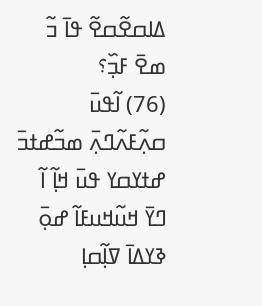ߡߊߛߐ߬ߛߐ߬ ߟߊ߫ ߏ߬ ߘߐ߫ ߓߏ߲߰؟
(76) ߊ߬ߟߎ߫ ߛߍ߲߬ߓߍ߬ߣߍ߲߫ ߘߏ߬ߝߙߏ߫ ߝߙߌߛߌ ߟߎ߫ ߞߊ߲߬ ߊ߬ ߣߌ߫ ߞߎ߬ߞߎߓߊ߬ ߝߋ߲߫ ߢߌߡߊ߫ ߜߊ߲߬ߛߊ߲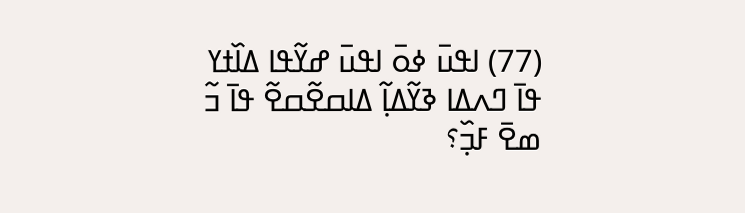(77) ߊߟߎ߫ ߦߋ߫ ߊߟߎ߫ ߝߌ߬ߟߊ ߡߊ߰ߙߌ ߟߊ߫ ߣߍߡߊ ߢߌ߬ߡߊ߲߬ ߡߊߛߐ߬ߛߐ߬ ߟߊ߫ ߏ߬ ߘߐ߫ ߓߏ߲߰؟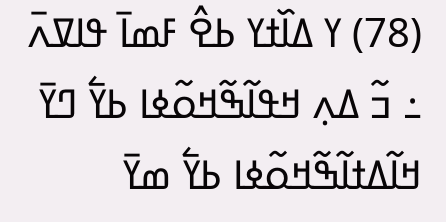(78) ߌ ߡߊ߰ߙߌ ߕߐ߮ ߓߘߊ߫ ߟߊߜߍ߫ ߸ ߏ߬ ߡߍ߲ ߞߟߊ߬ߒ߬ߞߋ߬ߦߊ ߕߌ߱ ߣߌ߫ ߞߊ߬ߡߙߊ߬ߒ߬ߞߋ߬ߦߊ ߕߌ߱ ߘߌ߫